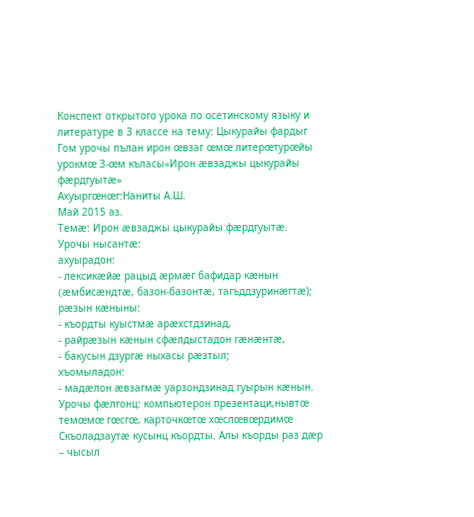Конспект открытого урока по осетинскому языку и литературе в 3 классе на тему: Цыкурайы фардыг
Гом урочы пълан ирон œвзаг œмœ литерœтурœйы урокмœ 3-œм къласы«Ирон æвзаджы цыкурайы фæрдгуытæ»
Ахуыргœнœг:Наниты А.Ш.
Май 2015 аз.
Темæ: Ирон æвзаджы цыкурайы фæрдгуытæ.
Урочы нысантæ:
ахуырадон:
- лексикæйæ рацыд æрмæг бафидар кæнын (æмбисæндтæ, базон-базонтæ, тагъддзуринæгтæ);
рæзын кæныны:
- къордты куыстмæ арæхстдзинад,
- райрæзын кæнын сфæлдыстадон гæнæнтæ,
- бакусын дзургæ ныхасы рæзтыл;
хъомыладон:
- мадæлон æвзагмæ уарзондзинад гуырын кæнын.
Урочы фæлгонц: компьютерон презентаци,нывтœ темœмœ гœсгœ, карточкœтœ хœслœвœрдимœ
Скъоладзаутæ кусынц къордты. Алы къорды раз дæр – чысыл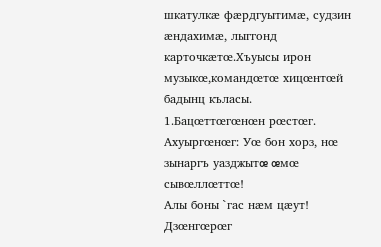шкатулкæ фæрдгуытимæ, судзин æндахимæ, лыггонд карточкæтœ.Хъуысы ирон музыкœ,командœтœ хицœнтœй бадынц къласы.
1.Бацœттœгœнœн рœстœг.
Ахуыргœнœг: Уœ бон хорз, нœ зынаргъ уазджытœ œмœ сывœллœттœ!
Алы боны `гас нæм цæут!
Дзœнгœрœг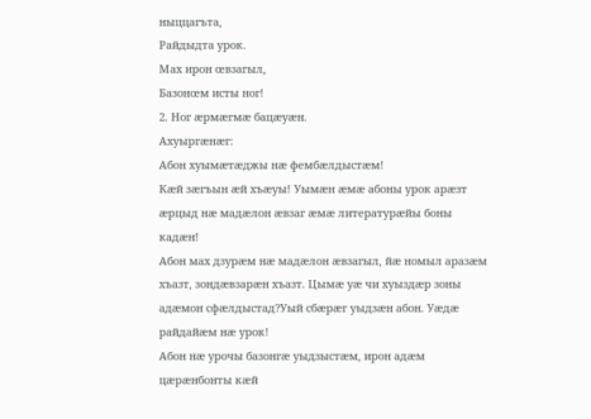ныццагъта,
Райдыдта урок.
Мах ирон œвзагыл,
Базонœм исты ног!
2. Ног æрмæгмæ бацæуæн.
Ахуыргæнæг:
Абон хуымæтæджы нæ фембæлдыстæм!
Кæй зæгъын æй хъæуы! Уымæн æмæ абоны урок арæзт æрцыд нæ мадæлон æвзаг æмæ литературæйы боны кадæн!
Абон мах дзурæм нæ мадæлон æвзагыл, йæ номыл аразæм хъазт, зондæвзарæн хъазт. Цымæ уæ чи хуыздæр зоны адæмон сфæлдыстад?Уый сбæрæг уыдзæн абон. Уæдæ райдайæм нæ урок!
Абон нæ урочы базонгæ уыдзыстæм, ирон адæм цæрæнбонты кæй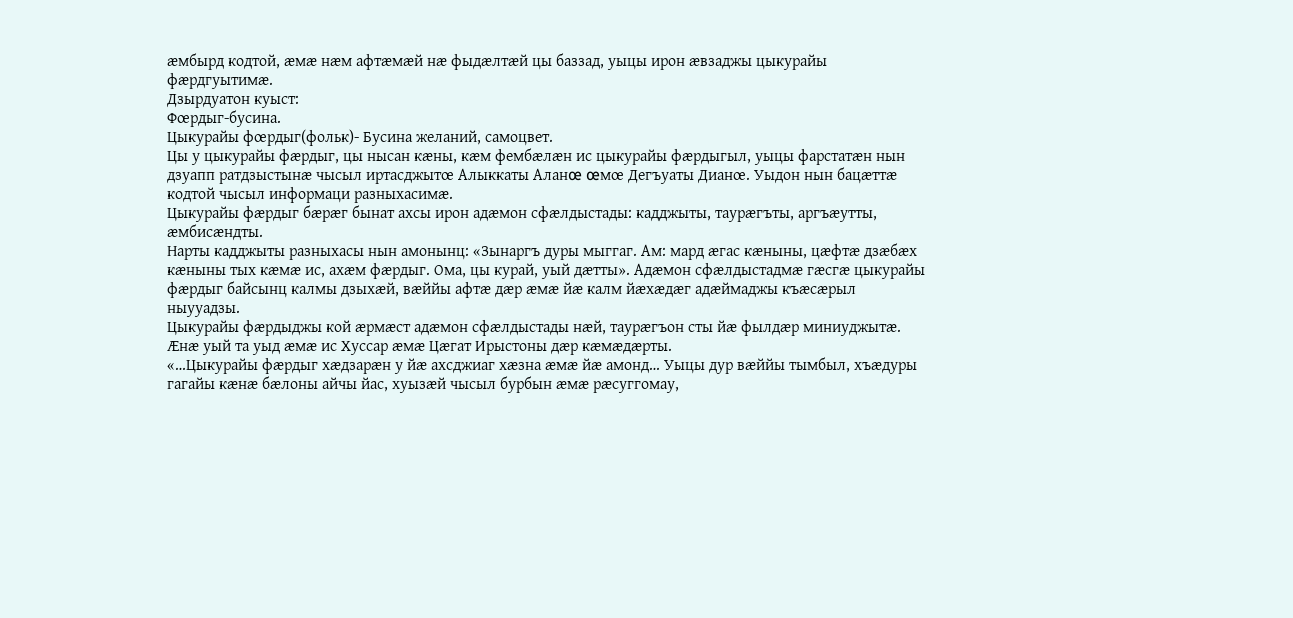æмбырд кодтой, æмæ нæм афтæмæй нæ фыдæлтæй цы баззад, уыцы ирон æвзаджы цыкурайы фæрдгуытимæ.
Дзырдуатон куыст:
Фœрдыг-бусина.
Цыкурайы фœрдыг(фольк)- Бусина желаний, самоцвет.
Цы у цыкурайы фæрдыг, цы нысан кæны, кæм фембæлæн ис цыкурайы фæрдыгыл, уыцы фарстатæн нын дзуапп ратдзыстынæ чысыл иртасджытœ Алыккаты Аланœ œмœ Дегъуаты Дианœ. Уыдон нын бацæттæ кодтой чысыл информаци разныхасимæ.
Цыкурайы фæрдыг бæрæг бынат ахсы ирон адæмон сфæлдыстады: кадджыты, таурæгъты, аргъæутты, æмбисæндты.
Нарты кадджыты разныхасы нын амонынц: «Зынаргъ дуры мыггаг. Ам: мард æгас кæныны, цæфтæ дзæбæх кæныны тых кæмæ ис, ахæм фæрдыг. Ома, цы курай, уый дæтты». Адæмон сфæлдыстадмæ гæсгæ цыкурайы фæрдыг байсынц калмы дзыхæй, вæййы афтæ дæр æмæ йæ калм йæхæдæг адæймаджы къæсæрыл ныууадзы.
Цыкурайы фæрдыджы кой æрмæст адæмон сфæлдыстады нæй, таурæгъон сты йæ фылдæр миниуджытæ. Æнæ уый та уыд æмæ ис Хуссар æмæ Цæгат Ирыстоны дæр кæмæдæрты.
«…Цыкурайы фæрдыг хæдзарæн у йæ ахсджиаг хæзна æмæ йæ амонд… Уыцы дур вæййы тымбыл, хъæдуры гагайы кæнæ бæлоны айчы йас, хуызæй чысыл бурбын æмæ рæсуггомау,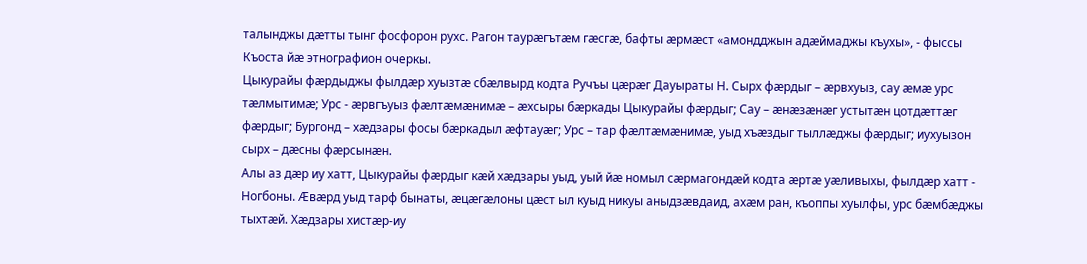талынджы дæтты тынг фосфорон рухс. Рагон таурæгътæм гæсгæ, бафты æрмæст «амондджын адæймаджы къухы», - фыссы Къоста йæ этнографион очеркы.
Цыкурайы фæрдыджы фылдæр хуызтæ сбæлвырд кодта Ручъы цæрæг Дауыраты Н. Сырх фæрдыг – æрвхуыз, сау æмæ урс тæлмытимæ; Урс - æрвгъуыз фæлтæмæнимæ – æхсыры бæркады Цыкурайы фæрдыг; Сау – æнæзæнæг устытæн цотдæттæг фæрдыг; Бургонд – хæдзары фосы бæркадыл æфтауæг; Урс – тар фæлтæмæнимæ, уыд хъæздыг тыллæджы фæрдыг; иухуызон сырх – дæсны фæрсынæн.
Алы аз дæр иу хатт, Цыкурайы фæрдыг кæй хæдзары уыд, уый йæ номыл сæрмагондæй кодта æртæ уæливыхы, фылдæр хатт - Ногбоны. Æвæрд уыд тарф бынаты, æцæгæлоны цæст ыл куыд никуы аныдзæвдаид, ахæм ран, къоппы хуылфы, урс бæмбæджы тыхтæй. Хæдзары хистæр-иу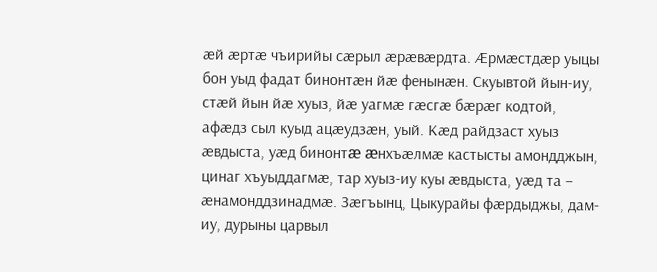æй æртæ чъирийы сæрыл æрæвæрдта. Æрмæстдæр уыцы бон уыд фадат бинонтæн йæ фенынæн. Скуывтой йын-иу, стæй йын йæ хуыз, йæ уагмæ гæсгæ бæрæг кодтой, афæдз сыл куыд ацæудзæн, уый. Кæд райдзаст хуыз æвдыста, уæд бинонтæ æнхъæлмæ кастысты амондджын, цинаг хъуыддагмæ, тар хуыз-иу куы æвдыста, уæд та – æнамонддзинадмæ. Зæгъынц, Цыкурайы фæрдыджы, дам-иу, дурыны царвыл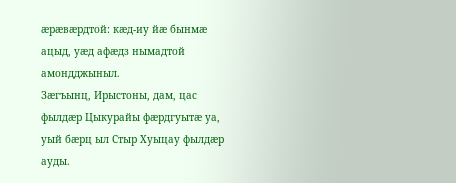æрæвæрдтой: кæд-иу йæ бынмæ ацыд, уæд афæдз нымадтой амондджыныл.
Зæгъынц, Ирыстоны, дам, цас фылдæр Цыкурайы фæрдгуытæ уа, уый бæрц ыл Стыр Хуыцау фылдæр ауды.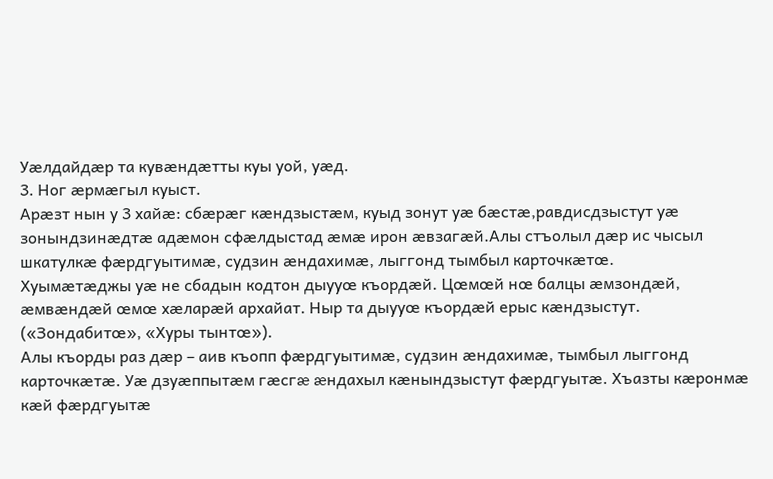Уæлдайдæр та кувæндæтты куы уой, уæд.
3. Ног æрмæгыл куыст.
Арæзт нын у 3 хайæ: сбæрæг кæндзыстæм, куыд зонут уæ бæстæ,равдисдзыстут уæ зонындзинæдтæ адæмон сфæлдыстад æмæ ирон æвзагæй.Алы стъолыл дæр ис чысыл шкатулкæ фæрдгуытимæ, судзин æндахимæ, лыггонд тымбыл карточкæтœ.
Хуымæтæджы уæ не сбадын кодтон дыууœ къордæй. Цœмœй нœ балцы æмзондæй, æмвæндæй œмœ хæларæй архайат. Ныр та дыууœ къордæй ерыс кæндзыстут. («Зондабитœ», «Хуры тынтœ»).
Алы къорды раз дæр – аив къопп фæрдгуытимæ, судзин æндахимæ, тымбыл лыггонд карточкæтæ. Уæ дзуæппытæм гæсгæ æндахыл кæнындзыстут фæрдгуытæ. Хъазты кæронмæ кæй фæрдгуытæ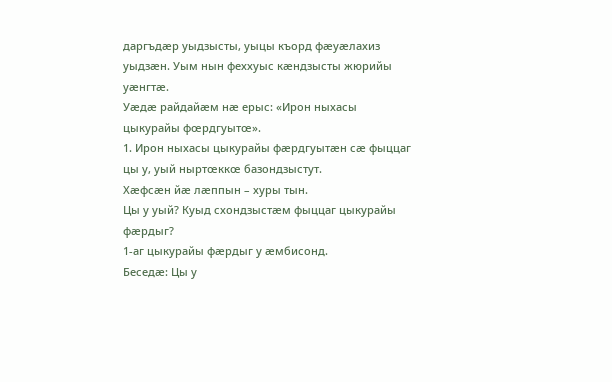даргъдæр уыдзысты, уыцы къорд фæуæлахиз уыдзæн. Уым нын феххуыс кæндзысты жюрийы уæнгтæ.
Уæдæ райдайæм нæ ерыс: «Ирон ныхасы цыкурайы фœрдгуытœ».
1. Ирон ныхасы цыкурайы фæрдгуытæн сæ фыццаг цы у, уый ныртœккœ базондзыстут.
Хæфсæн йæ лæппын – хуры тын.
Цы у уый? Куыд схондзыстæм фыццаг цыкурайы фæрдыг?
1-аг цыкурайы фæрдыг у æмбисонд.
Беседæ: Цы у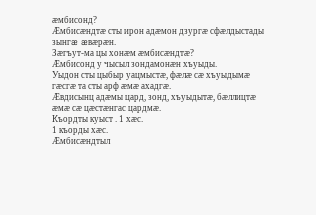æмбисонд?
Æмбисæндтæ сты ирон адæмон дзургæ сфæлдыстады зынгæ æвæрæн.
Зæгъут-ма цы хонæм æмбисæндтæ?
Æмбисонд у чысыл зондамонæн хъуыды.
Уыдон сты цыбыр уацмыстæ, фæлæ сæ хъуыдымæ гæсгæ та сты арф æмæ ахадгæ.
Æвдисынц адæмы цард, зонд, хъуыдытæ, бæллицтæ æмæ сæ цæстæнгас цардмæ.
Къордты куыст . 1 хæс.
1 къорды хæс.
Æмбисæндтыл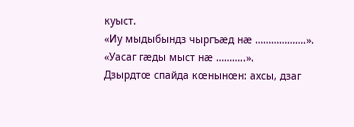куыст.
«Иу мыдыбындз чыргъæд нæ ……………….».
«Уасаг гæды мыст нæ ………..».
Дзырдтœ спайда кœнынœн: ахсы, дзаг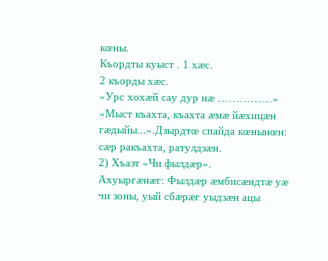кœны.
Къордты куыст . 1 хæс.
2 къорды хæс.
«Урс хохæй сау дур нæ ……………»
«Мыст къахта, къахта æмæ йæхицæн гæдыйы...».Дзырдтœ спайда кœнынœн: сæр ракъахта, ратулдзæн.
2) Хъазт «Чи фылдæр».
Ахуыргæнæг: Фылдæр æмбисæндтæ уæ чи зоны, уый сбæрæг уыдзæн ацы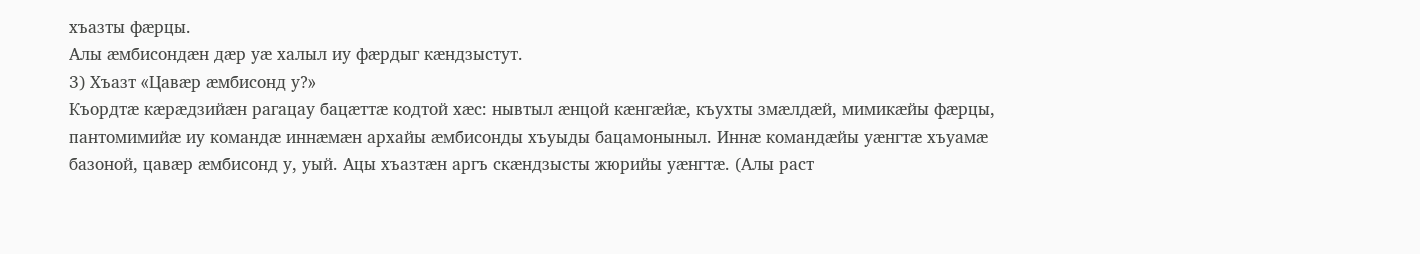хъазты фæрцы.
Алы æмбисондæн дæр уæ халыл иу фæрдыг кæндзыстут.
3) Хъазт «Цавæр æмбисонд у?»
Къордтæ кæрæдзийæн рагацау бацæттæ кодтой хæс: нывтыл æнцой кæнгæйæ, къухты змæлдæй, мимикæйы фæрцы, пантомимийæ иу командæ иннæмæн архайы æмбисонды хъуыды бацамоныныл. Иннæ командæйы уæнгтæ хъуамæ базоной, цавæр æмбисонд у, уый. Ацы хъазтæн аргъ скæндзысты жюрийы уæнгтæ. (Алы раст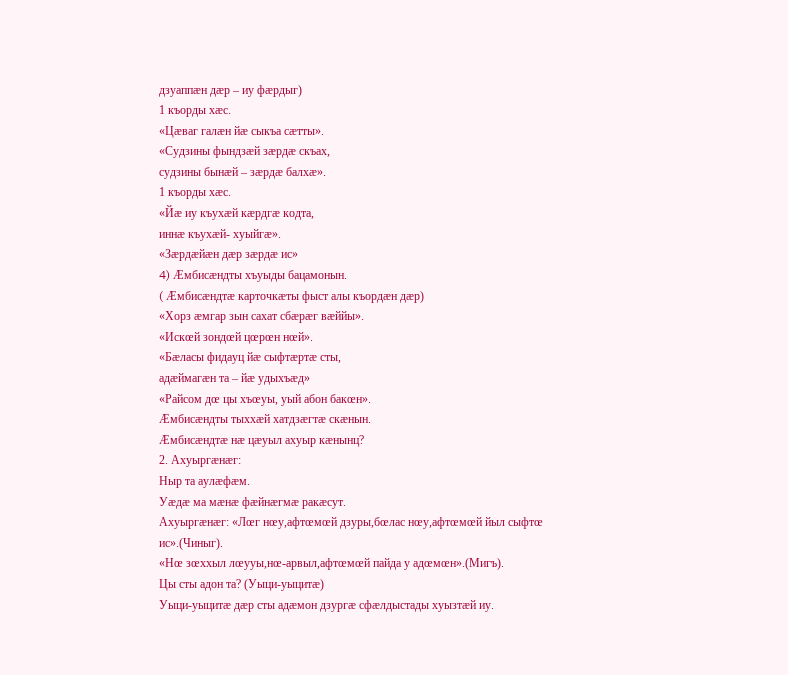дзуаппæн дæр – иу фæрдыг)
1 къорды хæс.
«Цæваг галæн йæ сыкъа сæтты».
«Судзины фындзæй зæрдæ скъах,
судзины бынæй – зæрдæ балхæ».
1 къорды хæс.
«Йæ иу къухæй кæрдгæ кодта,
иннæ къухæй- хуыйгæ».
«Зæрдæйæн дæр зæрдæ ис»
4) Æмбисæндты хъуыды бацамонын.
( Æмбисæндтæ карточкæты фыст алы къордæн дæр)
«Хорз æмгар зын сахат сбæрæг вæййы».
«Искœй зондœй цœрœн нœй».
«Бæласы фидауц йæ сыфтæртæ сты,
адæймагæн та – йæ удыхъæд»
«Райсом дœ цы хъœуы, уый абон бакœн».
Æмбисæндты тыххæй хатдзæгтæ скæнын.
Æмбисæндтæ нæ цæуыл ахуыр кæнынц?
2. Ахуыргæнæг:
Ныр та аулæфæм.
Уæдæ ма мæнæ фæйнæгмæ ракæсут.
Ахуыргæнæг: «Лœг нœу,афтœмœй дзуры,бœлас нœу,афтœмœй йыл сыфтœ ис».(Чиныг).
«Нœ зœххыл лœууы,нœ-арвыл,афтœмœй пайда у адœмœн».(Мигъ).
Цы сты адон та? (Уыци-уыцитæ)
Уыци-уыцитæ дæр сты адæмон дзургæ сфæлдыстады хуызтæй иу.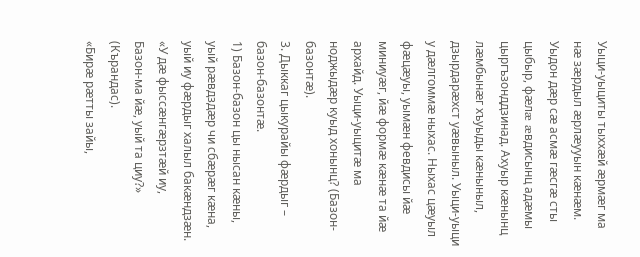Уыци-уыциты тыххæй æрмæг ма нæ зæрдыл æрлæууын кæнæм. Уыдон дæр сæ асмæ гæсгæ сты цыбыр, фæлæ æвдисынц адæмы цыргъзонддзинад. Ахуыр кæнынц лæмбынæг хъуыды кæныныл, дзырдарæхст уæвыныл. Уыци-уыци у дæлгоммæ ныхас. Ныхас цæуыл фæцæуы, уымæн февдисы йæ миниуæг, йæ формæ кæнæ та йæ архайд. Уыци-уыцитæ ма ноджыдæр куыд хонынц? (Базон-базонтæ).
3. Дыккаг цыкурайы фæрдыг – базон-базонтæ.
1) Базон-базон цы нысан кæны, уый рæвдздæр чи сбæрæг кæна, уый иу фæрдыг халыл бакæндзæн.
«У дæ фыссæнгæрзтæй иу,
Базон-ма йæ, уый та циу?» (Кърандас).
«Бирæ рæтты зайы,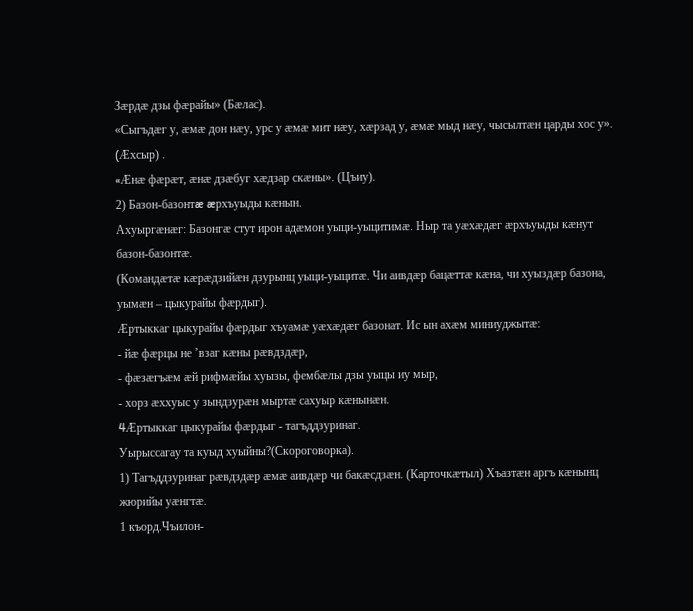Зæрдæ дзы фæрайы» (Бæлас).
«Сыгъдæг у, æмæ дон нæу, урс у æмæ мит нæу, хæрзад у, æмæ мыд нæу, чысылтæн царды хос у». (Æхсыр) .
«Æнæ фæрæт, æнæ дзæбуг хæдзар скæны». (Цъиу).
2) Базон-базонтæ æрхъуыды кæнын.
Ахуыргæнæг: Базонгæ стут ирон адæмон уыци-уыцитимæ. Ныр та уæхæдæг æрхъуыды кæнут базон-базонтæ.
(Командæтæ кæрæдзийæн дзурынц уыци-уыцитæ. Чи аивдæр бацæттæ кæна, чи хуыздæр базона, уымæн – цыкурайы фæрдыг).
Æртыккаг цыкурайы фæрдыг хъуамæ уæхæдæг базонат. Ис ын ахæм миниуджытæ:
- йæ фæрцы не ’взаг кæны рæвдздæр,
- фæзæгъæм æй рифмæйы хуызы, фембæлы дзы уыцы иу мыр,
- хорз æххуыс у зындзурæн мыртæ сахуыр кæнынæн.
4Æртыккаг цыкурайы фæрдыг - тагъддзуринаг.
Уырыссагау та куыд хуыйны?(Скороговорка).
1) Тагъддзуринаг рæвдздæр æмæ аивдæр чи бакæсдзæн. (Карточкæтыл) Хъазтæн аргъ кæнынц жюрийы уæнгтæ.
1 къорд.Чъилон-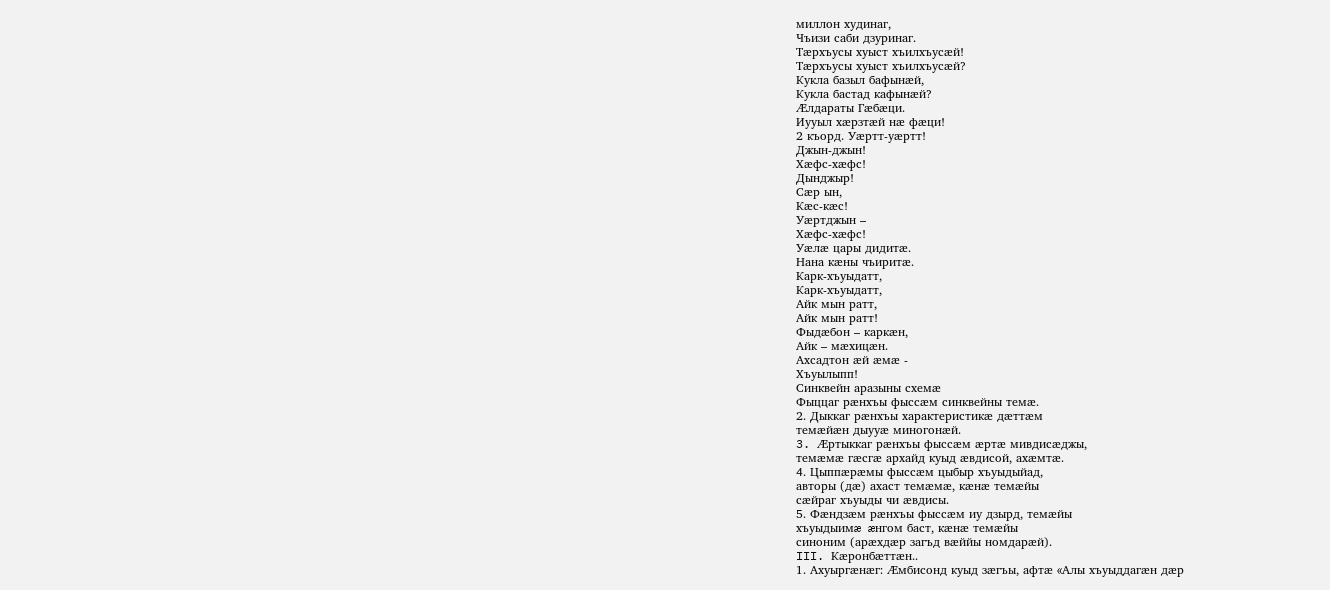миллон худинаг,
Чъизи саби дзуринаг.
Тæрхъусы хуыст хъилхъусæй!
Тæрхъусы хуыст хъилхъусæй?
Кукла базыл бафынæй,
Кукла бастад кафынæй?
Æлдараты Гæбæци.
Иууыл хæрзтæй нæ фæци!
2 къорд. Уæртт-уæртт!
Джын-джын!
Хæфс-хæфс!
Дынджыр!
Сæр ын,
Кæс-кæс!
Уæртджын –
Хæфс-хæфс!
Уæлæ цары дидитæ.
Нана кæны чъиритæ.
Карк-хъуыдатт,
Карк-хъуыдатт,
Айк мын ратт,
Айк мын ратт!
Фыдæбон – каркæн,
Айк – мæхицæн.
Ахсадтон æй æмæ -
Хъуылыпп!
Синквейн аразыны схемæ
Фыццаг рæнхъы фыссæм синквейны темæ.
2. Дыккаг рæнхъы характеристикæ дæттæм
темæйæн дыууæ миногонæй.
3. Æртыккаг рæнхъы фыссæм æртæ мивдисæджы,
темæмæ гæсгæ архайд куыд æвдисой, ахæмтæ.
4. Цыппæрæмы фыссæм цыбыр хъуыдыйад,
авторы (дæ) ахаст темæмæ, кæнæ темæйы
сæйраг хъуыды чи æвдисы.
5. Фæндзæм рæнхъы фыссæм иу дзырд, темæйы
хъуыдыимæ æнгом баст, кæнæ темæйы
синоним (арæхдæр загъд вæййы номдарæй).
III. Кæронбæттæн..
1. Ахуыргæнæг: Æмбисонд куыд зæгъы, афтæ «Алы хъуыддагæн дæр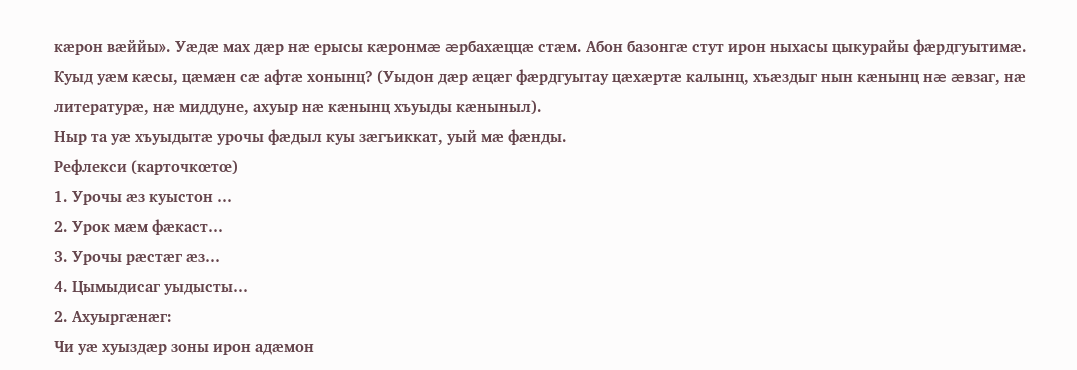кæрон вæййы». Уæдæ мах дæр нæ ерысы кæронмæ æрбахæццæ стæм. Абон базонгæ стут ирон ныхасы цыкурайы фæрдгуытимæ. Куыд уæм кæсы, цæмæн сæ афтæ хонынц? (Уыдон дæр æцæг фæрдгуытау цæхæртæ калынц, хъæздыг нын кæнынц нæ æвзаг, нæ литературæ, нæ миддуне, ахуыр нæ кæнынц хъуыды кæныныл).
Ныр та уæ хъуыдытæ урочы фæдыл куы зæгъиккат, уый мæ фæнды.
Рефлекси (карточкœтœ)
1. Урочы æз куыстон …
2. Урок мæм фæкаст…
3. Урочы рæстæг æз…
4. Цымыдисаг уыдысты…
2. Ахуыргæнæг:
Чи уæ хуыздæр зоны ирон адæмон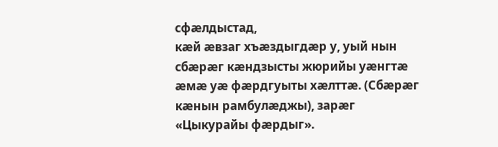сфæлдыстад,
кæй æвзаг хъæздыгдæр у, уый нын сбæрæг кæндзысты жюрийы уæнгтæ æмæ уæ фæрдгуыты хæлттæ. (Сбæрæг кæнын рамбулæджы), зарæг «Цыкурайы фæрдыг».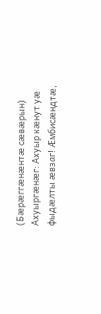(Бæрæггæнæнтæ сæвæрын)
Ахуыргæнæг: Ахуыр кæнут уæ фыдæлты æвзаг! Æмбисæндтæ,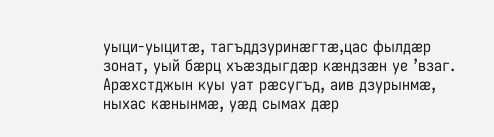уыци-уыцитæ, тагъддзуринæгтæ,цас фылдæр зонат, уый бæрц хъæздыгдæр кæндзæн уе ’взаг. Арæхстджын куы уат рæсугъд, аив дзурынмæ, ныхас кæнынмæ, уæд сымах дæр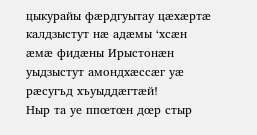цыкурайы фæрдгуытау цæхæртæ калдзыстут нæ адæмы ‘хсæн æмæ фидæны Ирыстонæн уыдзыстут амондхæссæг уæ рæсугъд хъуыддæгтæй!
Ныр та уе ппœтœн дœр стыр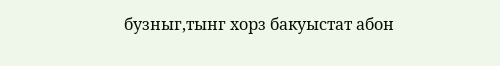бузныг,тынг хорз бакуыстат абон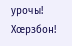урочы!
Хœрзбон!